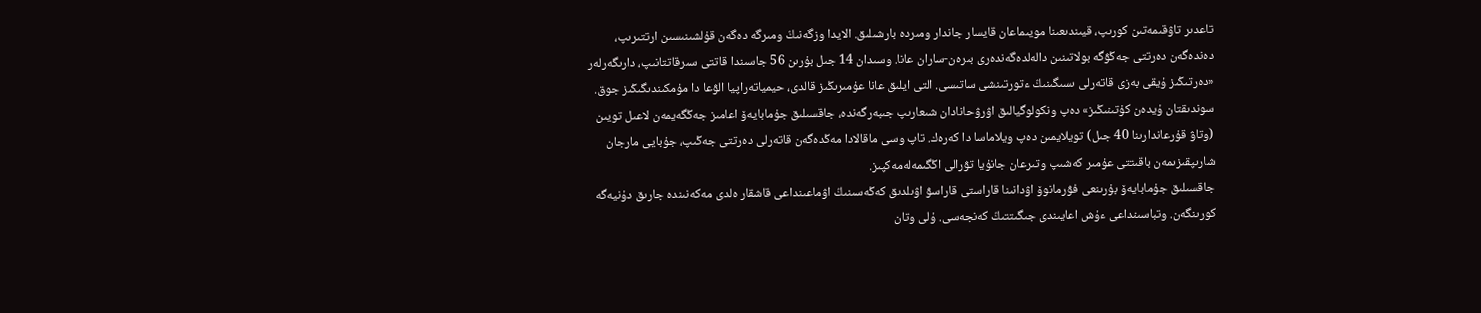تاعدىر تاۋقىمەتىن كورىپ، قيىندىعىنا مويىماعان قايسار جاندار ومىردە بارشىلىق. الايدا وزگەنىڭ ومىرگە دەگەن قۇلشىنىسىن ارتتىرىپ، دەندەگەن دەرتتى جەڭۋگە بولاتىنىن دالەلدەگەندەرى بىرەن-ساران عانا. وسىدان 14 جىل بۇرىن 56 جاسىندا قاتتى سىرقاتتانىپ، دارىگەرلەر «دەرتىڭىز ۇيقى بەزى قاتەرلى ىسىگىنىڭ ءتورتىنشى ساتىسى. التى ايلىق عانا عۇمىرىڭىز قالدى، حيمياتەراپيا الۋعا دا مۇمكىندىگىڭىز جوق. سوندىقتان ۇيدەن كۇتىنىڭىز» دەپ ونكولوگيالىق اۋرۋحانادان شىعارىپ جىبەرگەندە، جاقسىلىق جۇمابايەۆ اعامىز جەڭگەيمەن لاعىل تويىن (وتاۋ قۇرعاندارىنا 40 جىل) تويلايمىن دەپ ويلاماسا دا كەرەك. تاپ وسى ماقالادا مەڭدەگەن قاتەرلى دەرتتى جەڭىپ، جۇبايى مارجان شارىپقىزىمەن باقىتتى عۇمىر كەشىپ وتىرعان جانۇيا تۋرالى اڭگىمەلەمەكپىز.
جاقسىلىق جۇمابايەۆ بۇرىنعى فۋرمانوۆ اۋدانىنا قاراستى قاراسۋ اۋىلدىق كەڭەسىنىڭ اۋماعىنداعى قاشقار ەلدى مەكەنىندە جارىق دۇنيەگە كورىنگەن. وتباسىنداعى ءۇش اعايىندى جىگىتتىڭ كەنجەسى. ۇلى وتان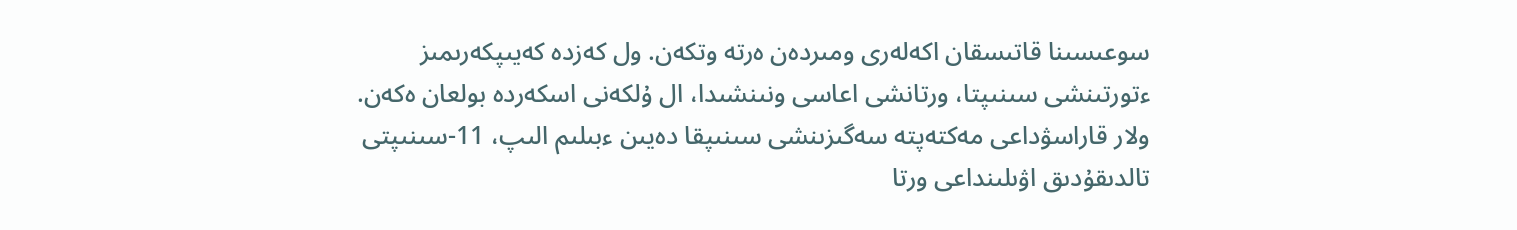سوعىسىنا قاتىسقان اكەلەرى ومىردەن ەرتە وتكەن. ول كەزدە كەيىپكەرىمىز ءتورتىنشى سىنىپتا، ورتانشى اعاسى ونىنشىدا، ال ۇلكەنى اسكەردە بولعان ەكەن. ولار قاراسۋداعى مەكتەپتە سەگىزىنشى سىنىپقا دەيىن ءبىلىم الىپ، 11-سىنىپتى تالدىقۇدىق اۋىلىنداعى ورتا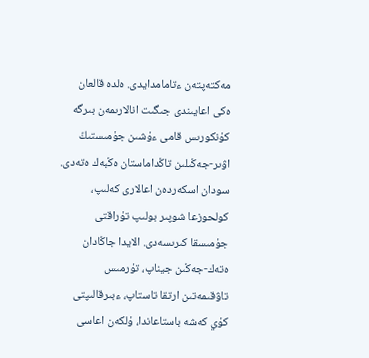مەكتەپتەن ءتامامدايدى. ەلدە قالعان ەكى اعايىندى جىگىت انالارىمەن بىرگە كۇنكورىس قامى ءۇشىن جۇمىستىڭ اۋىر-جەڭىلىن تاڭداماستان ەڭبەك ەتەدى. سودان اسكەردەن اعالارى كەلىپ، كولحوزعا شوپىر بولىپ تۇراقتى جۇمىسقا كىرىسەدى. الايدا جاڭادان ەتەك-جەڭىن جيناپ، تۇرمىس تاۋقىمەتىن ارتقا تاستاپ، ءبىرقالىپتى كۇي كەشە باستاعاندا، ۇلكەن اعاسى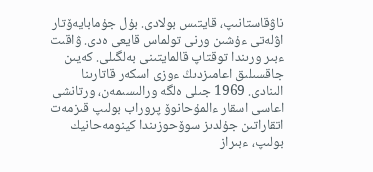ناۋقاستانىپ، قايتىس بولادى. بۇل جۇمابايەۆتار اۋلەتى ءۇشىن ورنى تولماس قايعى ەدى. ۋاقىت ءبىر ورىندا توقتاپ قالمايتىنى بەلگىلى. كەيىن جاقسىلىق اعامىزدىڭ ءوزى اسكەر قاتارىنا الىنادى. 1969 جىلى ەلگە ورالىسىمەن، ورتانشى اعاسى اسقار ءالمۇحانوۆ پروراب بولىپ قىزمەت اتقاراتىن جۇلدىز سوۆحوزىندا كينومەحانيك بولىپ، ءبىراز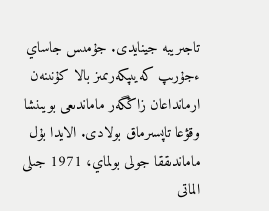تاجىريبە جينايدى. جۇمىس جاساي ءجۇرىپ كەيىپكەرىمىز بالا كۇنىنەن ارمانداعان زاڭگەر ماماندىعى بويىنشا وقۋعا تاپسىرماق بولادى. الايدا بۇل ماماندىققا جولى بولماي، 1971 جىلى الماتى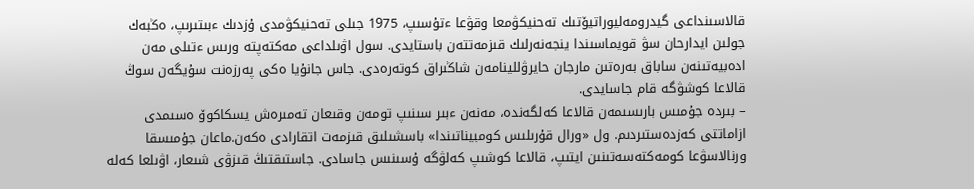قالاسىنداعى گيدرومەليوراتيۆتىك تەحنيكۋمعا وقۋعا ءتۇسىپ، 1975 جىلى تەحنيكۋمدى ۇزدىك ءبىتىرىپ، ەڭبەك جولىن ايدارحان سۋ قويماسىندا ينجەنەرلىك قىزمەتتەن باستايدى. سول اۋىلداعى مەكتەپتە ورىس ءتىلى مەن ادەبيەتىنەن ساباق بەرەتىن مارجان حايرۋللينامەن شاڭىراق كوتەرەدى. جاس جانۇيا ەكى پەرزەنت سۇيگەن سوڭ قالاعا كوشۋگە قام جاسايدى.
– بىردە جۇمىس بارىسىمەن قالاعا كەلگەندە، مەنەن ءبىر سىنىپ تومەن وقىعان تەمىرەش يسكاكوۆ ەسىمدى ازاماتتى كەزدەستىردىم. ول «ورال قۇرىلىس كومبيناتىندا» باسشىلىق قىزمەت اتقارادى ەكەن.ماعان جۇمىسقا ورنالاسۋعا كومەكتەسەتىنىن ايتىپ، قالاعا كوشىپ كەلۋگە ۇسىنىس جاسادى. جاستىقتىڭ قىزۋى شىعار، اۋىلعا كەلە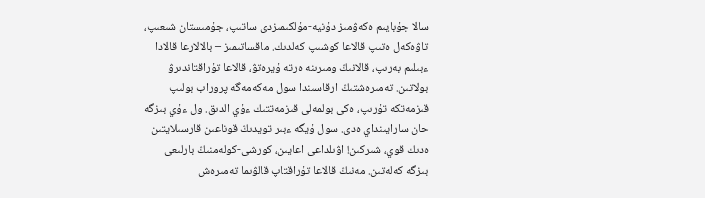سالا جۇبايىم ەكەۋمىز دۇنيە-مۇلكىمىزدى ساتىپ، جۇمىستان شىعىپ، تاۋەكەل ەتىپ قالاعا كوشىپ كەلدىك. ماقساتىمىز – بالالارعا قالادا ءبىلىم بەرىپ، قالانىڭ ومىرىنە ەرتە ۇيرەتۋ، قالاعا تۇراقتاندىرۋ بولاتىن. تەمىرەشتىڭ ارقاسىندا سول مەكەمەگە پروراب بولىپ قىزمەتكە تۇرىپ، ەكى بولمەلى قىزمەتتىك ءۇي الدىق. ول ءۇي بىزگە حان سارايىنداي ەدى. سول ۇيگە ءبىر تويدىڭ قوناعىن قارسىلايتىن ەدىك قوي، شىركىن! اۋىلداعى اعايىن، كورشى-كولەمنىڭ بارلىعى بىزگە كەلەتىن. مەنىڭ قالاعا تۇراقتاپ قالۋىما تەمىرەش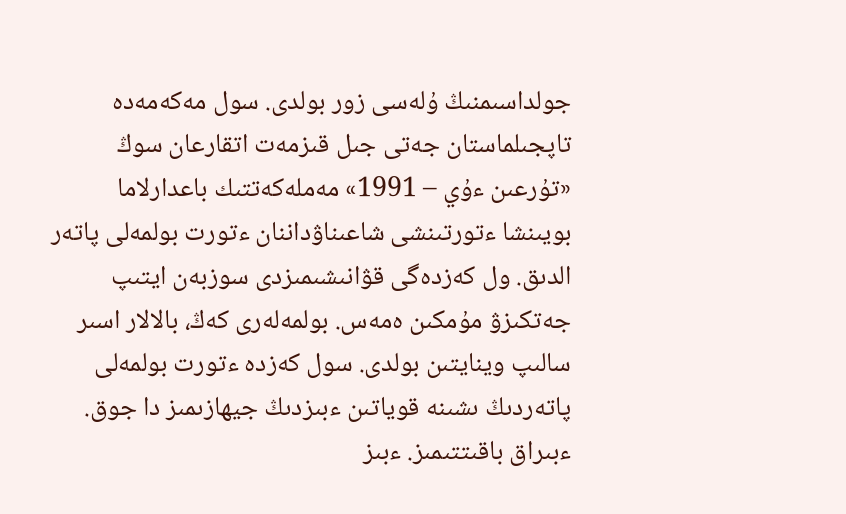جولداسىمنىڭ ۇلەسى زور بولدى. سول مەكەمەدە تاپجىلماستان جەتى جىل قىزمەت اتقارعان سوڭ «تۇرعىن ءۇي – 1991» مەملەكەتتىك باعدارلاما بويىنشا ءتورتىنشى شاعىناۋداننان ءتورت بولمەلى پاتەر الدىق. ول كەزدەگى قۋانىشىمىزدى سوزبەن ايتىپ جەتكىزۋ مۇمكىن ەمەس. بولمەلەرى كەڭ، بالالار اسىر سالىپ وينايتىن بولدى. سول كەزدە ءتورت بولمەلى پاتەردىڭ ىشىنە قوياتىن ءبىزدىڭ جيھازىمىز دا جوق. ءبىراق باقىتتىمىز. ءبىز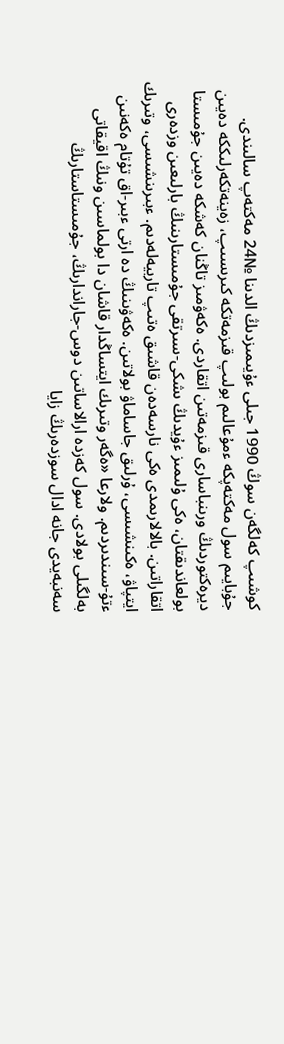كوشىپ كەلگەن سوڭ 1990 جىلى ءۇيىمىزدىڭ الدىنا №24 مەكتەپ سالىندى. جۇبايىم سول مەكتەپكە ءمۇعالىم بولىپ قىزمەتكە كىرىسىپ، زەينەتكەرلىككە دەيىن ديرەكتوردىڭ ورىنباسارى قىزمەتىن اتقاردى. ەكەۋمىز تاڭنان كەشكە دەيىن جۇمىستا بولعاندىقتان، ەكى ۇلىمىز ءۇيدىڭ ىشكى-سىرتقى جۇمىستارىنىڭ بارلىعىن وزدەرى اتقاراتىن. بالالارىمدى ەكى نارسەدەن قاشىق ەتىپ تاربيەلەدىم. ءبىرىنشىسى، وتىرىك ايتپاۋ، ەكىنشىسى، ۇرلىق جاساماۋ بولاتىن. ەكەۋىنىڭ دە ارتى ءبىر-اق تۇتام ەكەنىن ءتۇ-سىندىردىم. ولارعا «ەگەر وتىرىك ايتساڭدار قاشان دا بولماسىن ونىڭ اقيقاتى بەلگىلى بولادى. سول كەزدە ارالاساتىن دوس-جاراندارىڭ، جۇمىستاستارىڭ سەنبەيدى جانە ادال سوزدەرىڭ زايا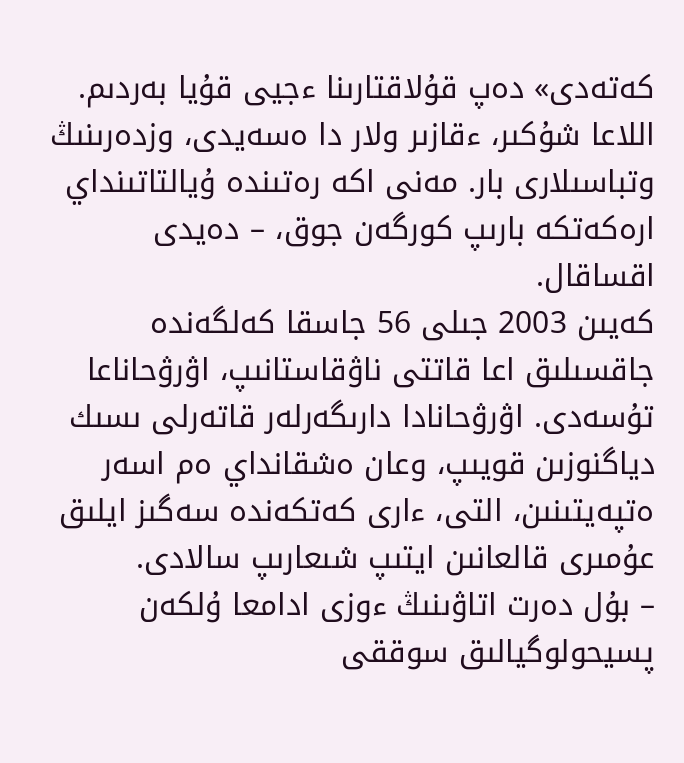كەتەدى» دەپ قۇلاقتارىنا ءجيى قۇيا بەردىم. اللاعا شۇكىر، ءقازىر ولار دا ەسەيدى، وزدەرىنىڭ وتباسىلارى بار. مەنى اكە رەتىندە ۇيالتاتىنداي ارەكەتكە بارىپ كورگەن جوق، – دەيدى اقساقال.
كەيىن 2003 جىلى 56 جاسقا كەلگەندە جاقسىلىق اعا قاتتى ناۋقاستانىپ، اۋرۋحاناعا تۇسەدى. اۋرۋحانادا دارىگەرلەر قاتەرلى ىسىك دياگنوزىن قويىپ، وعان ەشقانداي ەم اسەر ەتپەيتىنىن، التى، ءارى كەتكەندە سەگىز ايلىق عۇمىرى قالعانىن ايتىپ شىعارىپ سالادى.
– بۇل دەرت اتاۋىنىڭ ءوزى ادامعا ۇلكەن پسيحولوگيالىق سوققى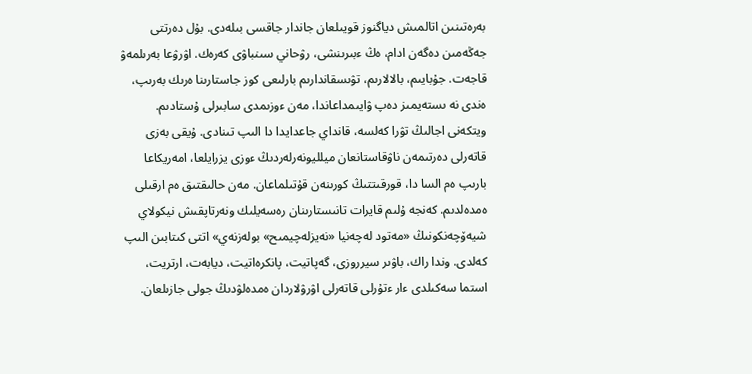بەرەتىنىن اتالمىش دياگنوز قويىلعان جاندار جاقسى بىلەدى. بۇل دەرتتى جەڭەمىن دەگەن ادام، ەڭ ءبىرىنشى، رۋحاني سىنباۋى كەرەك. اۋرۋعا بەرىلمەۋ قاجەت. جۇبايىم، بالالارىم، تۋىسقاندارىم بارلىعى كوز جاستارىنا ەرىك بەرىپ، ەندى نە ىستەيمىز دەپ ۋايىمداعاندا، مەن ءوزىمدى سابىرلى ۇستادىم. ويتكەنى اجالىڭ تۋرا كەلسە، قانداي جاعدايدا دا الىپ تىنادى. ۇيقى بەزى قاتەرلى دەرتىمەن ناۋقاستانعان ميلليونەرلەردىڭ ءوزى يزرايلعا، امەريكاعا بارىپ ەم السا دا، قورقىتتىڭ كورىنەن قۇتىلماعان. مەن حالىقتىق ەم ارقىلى ەمدەلدىم. كەنجە ۇلىم قايرات تانىستارىنان رەسەيلىك ونەرتاپقىش نيكولاي شيەۆچەنكونىڭ «مەتود لەچەنيا «نەيزلەچيمىح» بولەزنەي» اتتى كىتابىن الىپ كەلدى. وندا راك، باۋىر سيرروزى، گەپاتيت، پانكرەاتيت، ديابەت، ارتريت، استما سەكىلدى ءار ءتۇرلى قاتەرلى اۋرۋلاردان ەمدەلۋدىڭ جولى جازىلعان.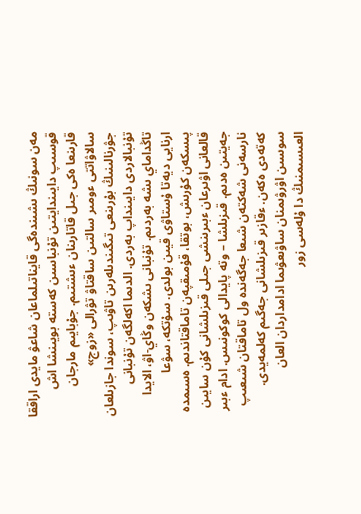مەن سونىڭ ىشىندەگى قايناتىلماعان شاعۋ مايدى اراققا قوسىپ دايىندايتىن تۇنباسىن كەستە بويىنشا اش قارىنعا ەكى جىل قاتارىنان ءىشتىم. جۇبايىم مارجان سالاۋاتتى ءومىر سالتىن ساقتاۋ تۋرالى «زوج» جۋرنالىنىڭ بۇرىنعى تىگىندىلەرىن تاۋىپ، سوندا جازىلعان تۇنبالاردى دايىنداپ بەردى. الدىما اكەلگەن تۇنبانى تاڭداماي ىشە بەردىم. تۇنبانى ىشكەن وڭاي-اۋ، الايدا ارنايى ديەتا ۇستاۋى قيىن بولدى. سۇتكە، سۋعا پىسكەن كۇرىش، بوتقا، قۇمىقپەن تاماقتاندىم. ەسىمدە قالعانى اۋىرعان ءبىرىنشى جىلى قىزىلشانى كۇن سايىن جەيتىن ەدىم. قىزىلشا – وتە پايدالى كوكونىس. ادام ءبىر نارسەنى شەكتەن شىعا جەگەندە ول تاماقتان شىعىپ كەتەدى ەكەن. ءقازىر قىزىلشانى جەگىم كەلمەيدى. سوسىن اۋرۋىمنان ساۋىعۋىما ادامداردان العان العىسىمنىڭ دا ۇلەسى زور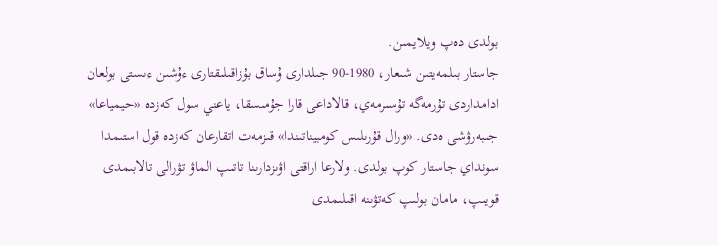بولدى دەپ ويلايمىن.
جاستار بىلمەيتىن شىعار، 1980-90 جىلدارى ۇساق بۇزاقىلىقتارى ءۇشىن ءىستى بولعان ادامداردى تۇرمەگە تۇسىرمەي، قالاداعى قارا جۇمىسقا، ياعني سول كەزدە «حيمياعا» جىبەرۋشى ەدى. «ورال قۇرىلىس كومبيناتىندا» قىزمەت اتقارعان كەزدە قول استىمدا سونداي جاستار كوپ بولدى. ولارعا اراقتى اۋىزدارىنا تاتىپ الماۋ تۋرالى تالابىمدى قويىپ، مامان بولىپ كەتۋىنە اقىلىمدى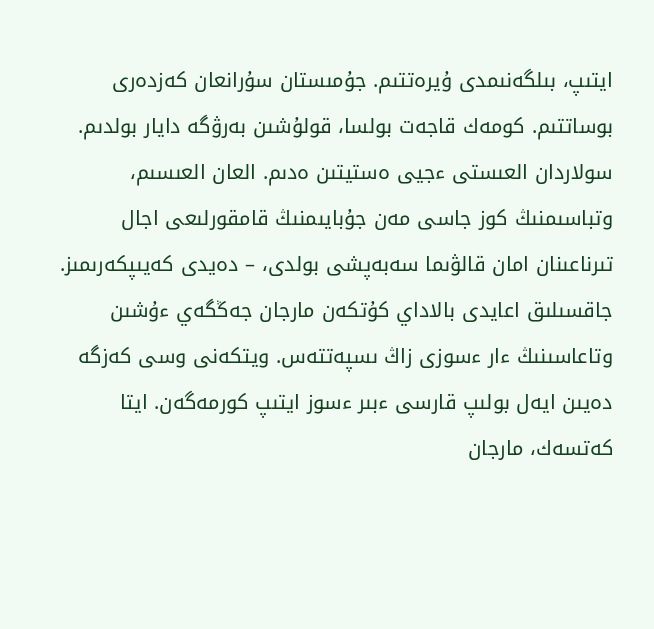ايتىپ، بىلگەنىمدى ۇيرەتتىم. جۇمىستان سۇرانعان كەزدەرى بوساتتىم. كومەك قاجەت بولسا، قولۇشىن بەرۋگە دايار بولدىم. سولاردان العىستى ءجيى ەستيتىن ەدىم. العان العىسىم، وتباسىمنىڭ كوز جاسى مەن جۇبايىمنىڭ قامقورلىعى اجال تىرناعىنان امان قالۋىما سەبەپشى بولدى، – دەيدى كەيىپكەرىمىز.
جاقسىلىق اعايدى بالاداي كۇتكەن مارجان جەڭگەي ءۇشىن وتاعاسىنىڭ ءار ءسوزى زاڭ ىسپەتتەس. ويتكەنى وسى كەزگە دەيىن ايەل بولىپ قارسى ءبىر ءسوز ايتىپ كورمەگەن. ايتا كەتسەك، مارجان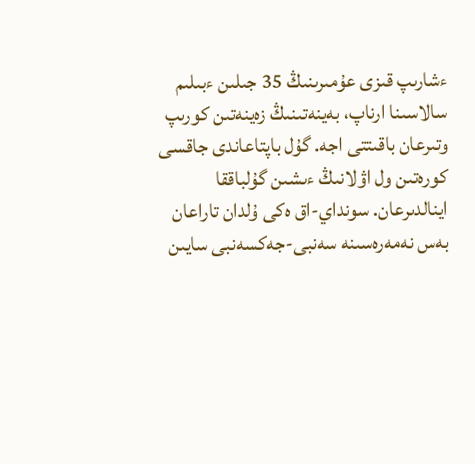ءشارىپ قىزى عۇمىرىنىڭ 35 جىلىن ءبىلىم سالاسىنا ارناپ، بەينەتىنىڭ زەينەتىن كورىپ وتىرعان باقىتتى اجە. گۇل باپتاعاندى جاقسى كورەتىن ول اۋلانىڭ ءىشىن گۇلباققا اينالدىرعان. سونداي-اق ەكى ۇلدان تاراعان بەس نەمەرەسىنە سەنبى-جەكسەنبى سايىن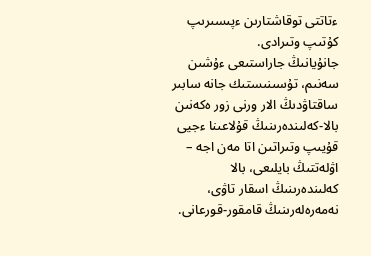ءتاتتى توقاشتارىن ءپىسىرىپ كۇتىپ وتىرادى.
جانۇيانىڭ جاراستىعى ءۇشىن سەنىم، تۇسىنىستىك جانە سابىر ساقتاۋدىڭ الار ورنى زور ەكەنىن بالا-كەلىندەرىنىڭ قۇلاعىنا ءجيى قۇيىپ وتىراتىن اتا مەن اجە – اۋلەتتىڭ بايلىعى، بالا كەلىندەرىنىڭ اسقار تاۋى، نەمەرەلەرىنىڭ قامقور-قورعانى.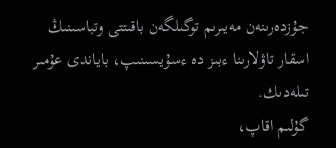جۇزدەرىنەن مەيىرىم توگىلگەن باقىتتى وتباسىنىڭ اسقار تاۋلارىنا ءبىز دە ءسۇيسىنىپ، باياندى عۇمىر تىلەدىك.
گۇلىم اقاپ،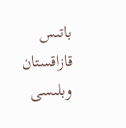باتىس قازاقستان وبلىسى